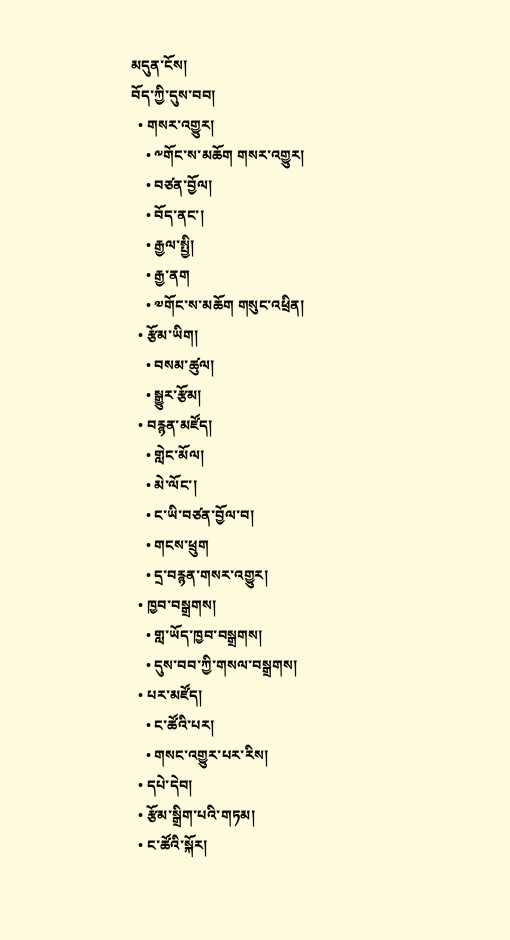མདུན་ངོས།
བོད་ཀྱི་དུས་བབ།
  • གསར་འགྱུར།
    • ༸གོང་ས་མཆོག གསར་འགྱུར།
    • བཙན་བྱོལ།
    • བོད་ནང་།
    • རྒྱལ་སྤྱི།
    • རྒྱ་ནག
    • ༧གོང་ས་མཆོག གསུང་འཕྲིན།
  • རྩོམ་ཡིག།
    • བསམ་ཚུལ།
    • སྒྱུར་རྩོམ།
  • བརྙན་མཛོད།
    • གླེང་མོལ།
    • མེ་ལོང་།
    • ང་ཡི་བཙན་བྱོལ་བ།
    • གངས་ཕྲུག
    • དྲ་བརྙན་གསར་འགྱུར།
  • ཁྱབ་བསྒྲགས།
    • གླ་ཡོད་ཁྱབ་བསྒྲགས།
    • དུས་བབ་ཀྱི་གསལ་བསྒྲགས།
  • པར་མཛོད།
    • ང་ཚོའི་པར།
    • གསང་འགྱུར་པར་རིས།
  • དཔེ་དེབ།
  • རྩོམ་སྒྲིག་པའི་གཏམ།
  • ང་ཚོའི་སྐོར།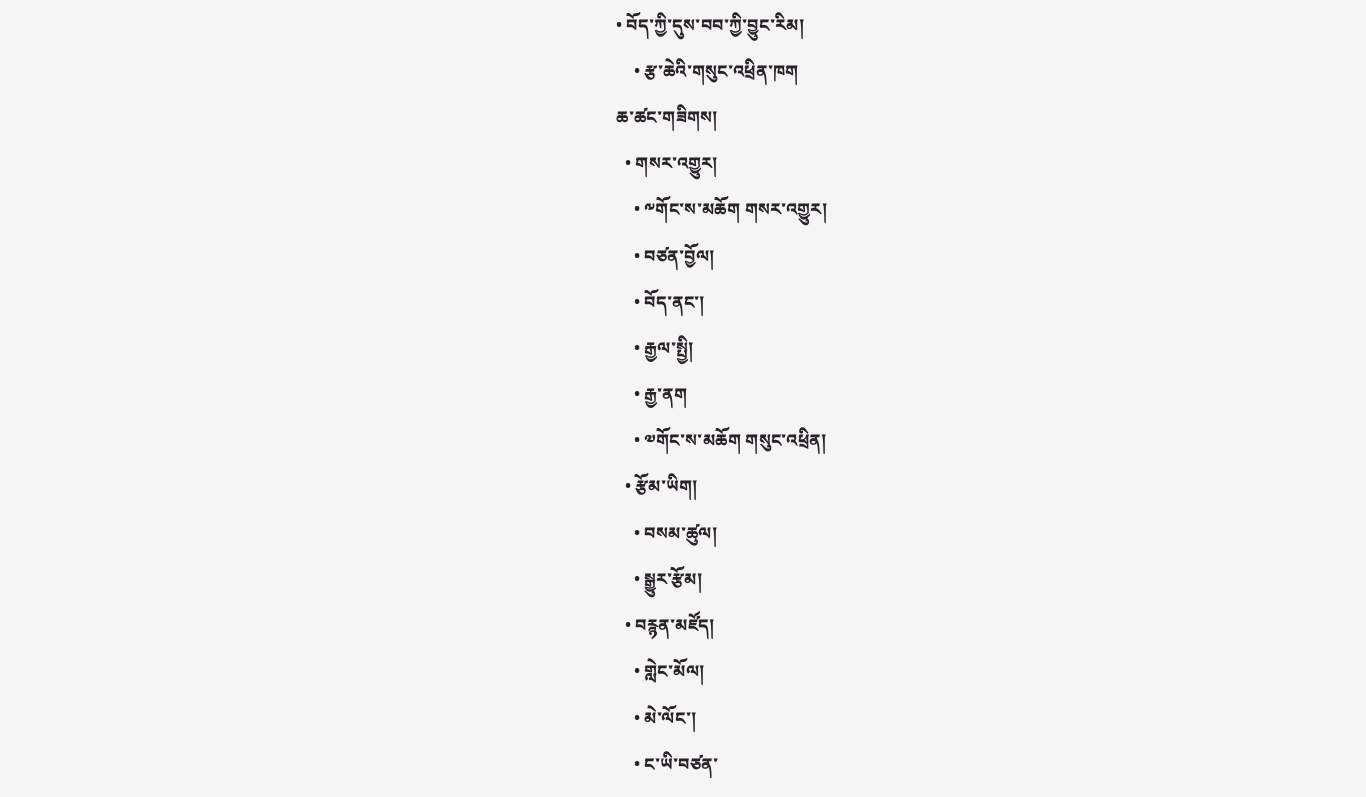• བོད་ཀྱི་དུས་བབ་ཀྱི་བྱུང་རིམ།
    • རྩ་ཆེའི་གསུང་འཕྲིན་ཁག
ཆ་ཚང་གཟིགས།
  • གསར་འགྱུར།
    • ༸གོང་ས་མཆོག གསར་འགྱུར།
    • བཙན་བྱོལ།
    • བོད་ནང་།
    • རྒྱལ་སྤྱི།
    • རྒྱ་ནག
    • ༧གོང་ས་མཆོག གསུང་འཕྲིན།
  • རྩོམ་ཡིག།
    • བསམ་ཚུལ།
    • སྒྱུར་རྩོམ།
  • བརྙན་མཛོད།
    • གླེང་མོལ།
    • མེ་ལོང་།
    • ང་ཡི་བཙན་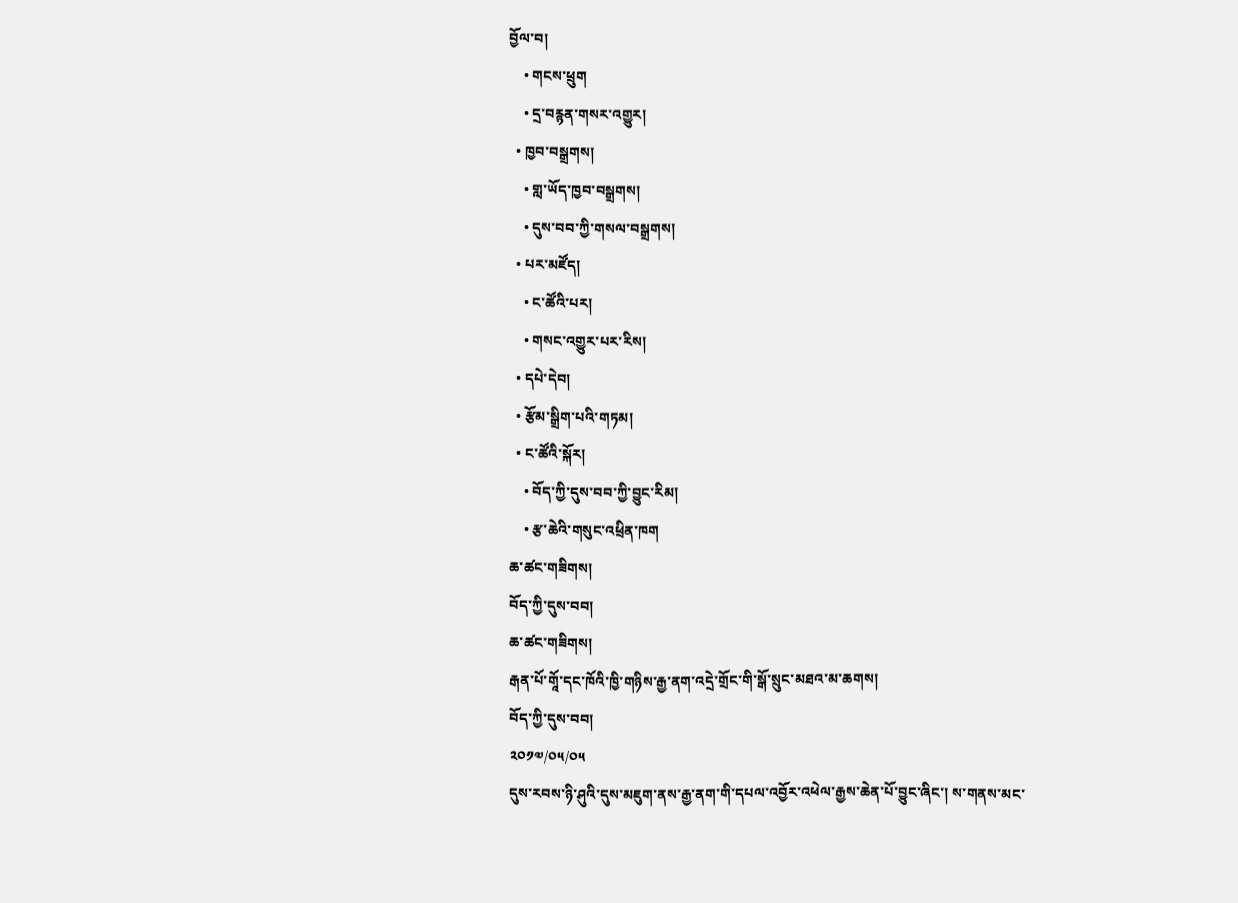བྱོལ་བ།
    • གངས་ཕྲུག
    • དྲ་བརྙན་གསར་འགྱུར།
  • ཁྱབ་བསྒྲགས།
    • གླ་ཡོད་ཁྱབ་བསྒྲགས།
    • དུས་བབ་ཀྱི་གསལ་བསྒྲགས།
  • པར་མཛོད།
    • ང་ཚོའི་པར།
    • གསང་འགྱུར་པར་རིས།
  • དཔེ་དེབ།
  • རྩོམ་སྒྲིག་པའི་གཏམ།
  • ང་ཚོའི་སྐོར།
    • བོད་ཀྱི་དུས་བབ་ཀྱི་བྱུང་རིམ།
    • རྩ་ཆེའི་གསུང་འཕྲིན་ཁག
ཆ་ཚང་གཟིགས།
བོད་ཀྱི་དུས་བབ།
ཆ་ཚང་གཟིགས།
རྒན་པོ་གཱོ་དང་ཁོའི་ཁྱི་གཉིས་རྒྱ་ནག་འདྲེ་གྲོང་གི་སྒོ་སྲུང་མཐའ་མ་ཆགས།
བོད་ཀྱི་དུས་བབ།
༢༠༡༧/༠༥/༠༥
དུས་རབས་ཉི་ཤུའི་དུས་མཇུག་ནས་རྒྱ་ནག་གི་དཔལ་འབྱོར་འཕེལ་རྒྱས་ཆེན་པོ་བྱུང་ཞིང་། ས་གནས་མང་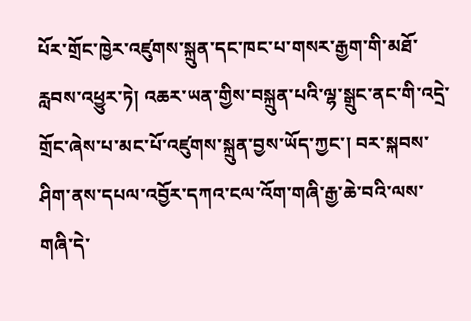པོར་གྲོང་ཁྱེར་འཛུགས་སྐྲུན་དང་ཁང་པ་གསར་རྒྱག་གི་མཐོ་རླབས་འཕྱུར་ཏེ། འཆར་ཡན་གྱིས་བསྐྲུན་པའི་ལྷ་སྒྲུང་ནང་གི་འདྲེ་གྲོང་ཞེས་པ་མང་པོ་འཛུགས་སྐྲུན་བྱས་ཡོད་ཀྱང་། བར་སྐབས་ཤིག་ནས་དཔལ་འབྱོར་དཀའ་ངལ་འོག་གཞི་རྒྱ་ཆེ་བའི་ལས་གཞི་དེ་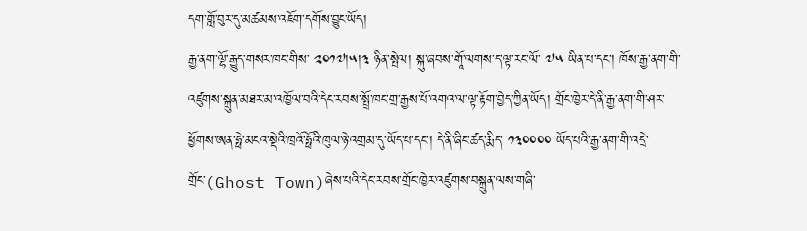དག་གློ་བུར་དུ་མཚམས་འཇོག་དགོས་བྱུང་ཡོད།
རྒྱ་ནག་ལྷོ་རྒྱུད་གསར་ཁང་གིས་ ༢༠༡༧།༥།༣ ཉིན་སྤེལ། སྐུ་ཞབས་གཱོ་ལགས་ད་ལྟ་རང་ལོ་ ༧༥ ཡིན་པ་དང་། ཁོས་རྒྱ་ནག་གི་འཛུགས་སྐྲུན་མཐར་མ་འཁྱོལ་བའི་དེང་རབས་སྤྲོ་ཁང་གྲ་རྒྱས་པོ་འགའ་ལ་ལྟ་རྟོག་བྱེད་ཀྱིན་ཡོད། གྲོང་ཁྱེར་དེ་ནི་རྒྱ་ནག་གི་ཤར་ཕྱོགས་ཨན་ཧྥེ་མངའ་སྡེའི་ཁྲའོ་ཧྥོའི་ཁུལ་ཉེ་འགྲམ་དུ་ཡོད་པ་དང་། དེ་ནི་ཞིང་ཚད་རྨིད་ ༡༣༠༠༠༠ ཡོད་པའི་རྒྱ་ནག་གི་འདྲེ་གྲོང་(Ghost Town)ཞེས་པའི་དེང་རབས་གྲོང་ཁྱེར་འཛུགས་བསྐྲུན་ལས་གཞི་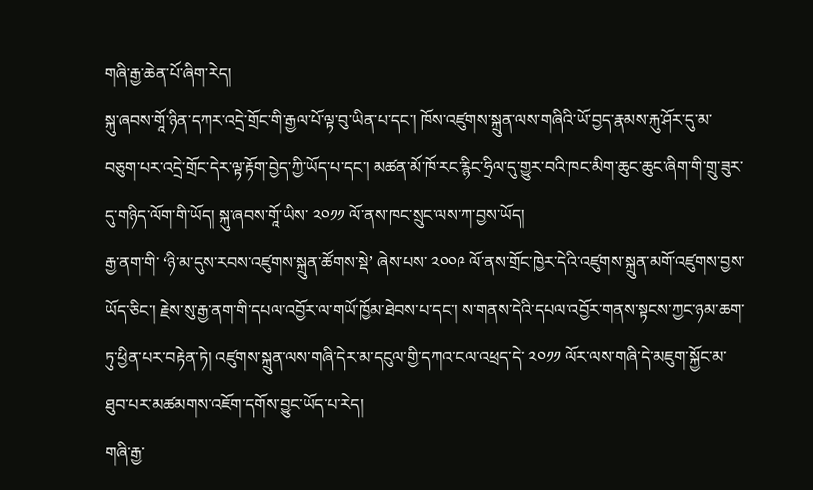གཞི་རྒྱ་ཆེན་པོ་ཞིག་རེད།
སྐུ་ཞབས་གཱོ་ཉིན་དཀར་འདྲེ་གྲོང་གི་རྒྱལ་པོ་ལྟ་བུ་ཡིན་པ་དང་། ཁོས་འཛུགས་སྐྲུན་ལས་གཞིའི་ཡོ་བྱད་རྣམས་རྐུ་ཤོར་དུ་མ་བཅུག་པར་འདྲེ་གྲོང་དེར་ལྟ་རྟོག་བྱེད་ཀྱི་ཡོད་པ་དང་། མཚན་མོ་ཁོ་རང་རྙིང་ཧྲིལ་དུ་གྱུར་བའི་ཁང་མིག་ཆུང་ཆུང་ཞིག་གི་གྲུ་ཟུར་དུ་གཉིད་ལོག་གི་ཡོད། སྐུ་ཞབས་གཱོ་ཡིས་ ༢༠༡༡ ལོ་ནས་ཁང་སྲུང་ལས་ཀ་བྱས་ཡོད།
རྒྱ་ནག་གི་ ‘ཉི་མ་དུས་རབས་འཛུགས་སྐྲུན་ཚོགས་སྡེ’ ཞེས་པས་ ༢༠༠༩ ལོ་ནས་གྲོང་ཁྱེར་དེའི་འཛུགས་སྐྲུན་མགོ་འཛུགས་བྱས་ཡོད་ཅིང་། རྗེས་སུ་རྒྱ་ནག་གི་དཔལ་འབྱོར་ལ་གཡོ་ཁྱོམ་ཐེབས་པ་དང་། ས་གནས་དེའི་དཔལ་འབྱོར་གནས་སྟངས་ཀྱང་ཉམ་ཆག་ཏུ་ཕྱིན་པར་བརྟེན་ཏེ། འཛུགས་སྐྲུན་ལས་གཞི་དེར་མ་དངུལ་གྱི་དཀའ་ངལ་འཕྲད་དེ་ ༢༠༡༡ ལོར་ལས་གཞི་དེ་མཇུག་སྐྱོང་མ་ཐུབ་པར་མཚམགས་འཇོག་དགོས་བྱུང་ཡོད་པ་རེད།
གཞི་རྒྱ་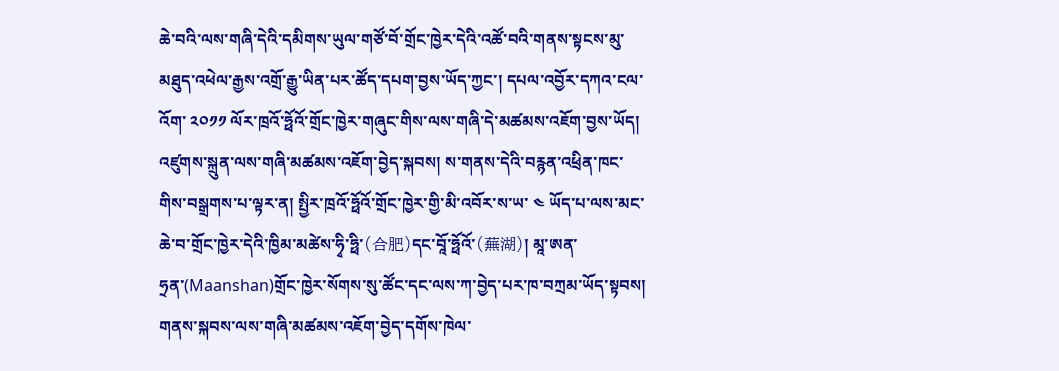ཆེ་བའི་ལས་གཞི་དེའི་དམིགས་ཡུལ་གཙོ་བོ་གྲོང་ཁྱེར་དེའི་འཚོ་བའི་གནས་སྟངས་མུ་མཐུད་འཕེལ་རྒྱས་འགྲོ་རྒྱུ་ཡིན་པར་ཚོད་དཔག་བྱས་ཡོད་ཀྱང་། དཔལ་འབྱོར་དཀའ་ངལ་འོག་ ༢༠༡༡ ལོར་ཁྲའོ་ཧྥོའོ་གྲོང་ཁྱེར་གཞུང་གིས་ལས་གཞི་དེ་མཚམས་འཇོག་བྱས་ཡོད། འཛུགས་སྐྲུན་ལས་གཞི་མཚམས་འཇོག་བྱེད་སྐབས། ས་གནས་དེའི་བརྙན་འཕྲིན་ཁང་གིས་བསྒྲགས་པ་ལྟར་ན། སྤྱིར་ཁྲའོ་ཧྥོའོ་གྲོང་ཁྱེར་གྱི་མི་འབོར་ས་ཡ་ ༤ ཡོད་པ་ལས་མང་ཆེ་བ་གྲོང་ཁྱེར་དེའི་ཁྱིམ་མཚེས་ཧྭི་ཧྥི་(合肥)དང་བཱོ་ཧྥོའོ་(蕪湖)། མཱ་ཨན་ཧྲན་(Maanshan)གྲོང་ཁྱེར་སོགས་སུ་ཚོང་དང་ལས་ཀ་བྱེད་པར་ཁ་བཀྲམ་ཡོད་སྟབས། གནས་སྐབས་ལས་གཞི་མཚམས་འཇོག་བྱེད་དགོས་ཁེལ་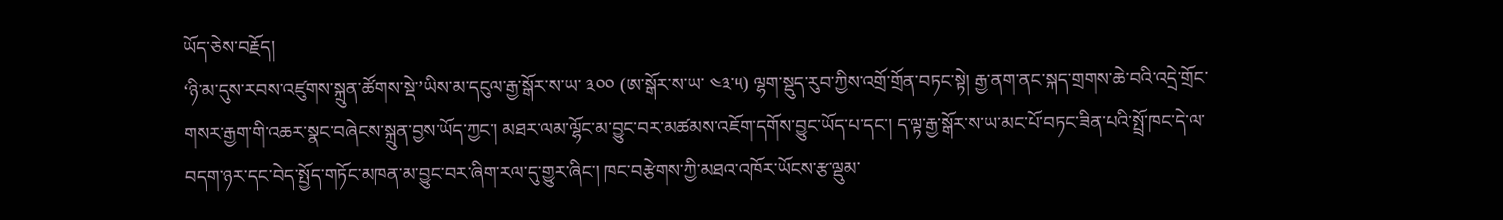ཡོད་ཅེས་བརྗོད།
‘ཉི་མ་དུས་རབས་འཛུགས་སྐྲུན་ཚོགས་སྡེ་’ཡིས་མ་དངུལ་རྒྱ་སྒོར་ས་ཡ་ ༣༠༠ (ཨ་སྒོར་ས་ཡ་ ༤༣་༥) ལྷག་སྡུད་རུབ་ཀྱིས་འགྲོ་གྲོན་བཏང་སྟེ། རྒྱ་ནག་ནང་སྐད་གྲགས་ཆེ་བའི་འདྲེ་གྲོང་གསར་རྒྱག་གི་འཆར་སྣང་བཞེངས་སྐྲུན་བྱས་ཡོད་ཀྱང་། མཐར་ལམ་ལྷོང་མ་བྱུང་བར་མཚམས་འཇོག་དགོས་བྱུང་ཡོད་པ་དང་། ད་ལྟ་རྒྱ་སྒོར་ས་ཡ་མང་པོ་བཏང་ཟིན་པའི་སྤྲོ་ཁང་དེ་ལ་བདག་ཉར་དང་བེད་སྤྱོད་གཏོང་མཁན་མ་བྱུང་བར་ཞིག་རལ་དུ་གྱུར་ཞིང་། ཁང་བརྩེགས་ཀྱི་མཐའ་འཁོར་ཡོངས་རྩ་ལྡུམ་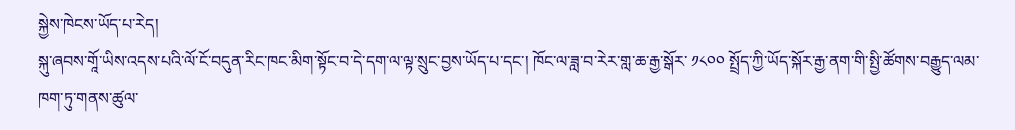སྐྱེས་ཁེངས་ཡོད་པ་རེད།
སྐུ་ཞབས་གཱོ་ཡིས་འདས་པའི་ལོ་ངོ་བདུན་རིང་ཁང་མིག་སྟོང་བ་དེ་དག་ལ་ལྟ་སྲུང་བྱས་ཡོད་པ་དང་། ཁོང་ལ་ཟླ་བ་རེར་གླ་ཆ་རྒྱ་སྒོར་ ༡༨༠༠ སྤྲོད་ཀྱི་ཡོད་སྐོར་རྒྱ་ནག་གི་སྤྱི་ཚོགས་བརྒྱུད་ལམ་ཁག་ཏུ་གནས་ཚུལ་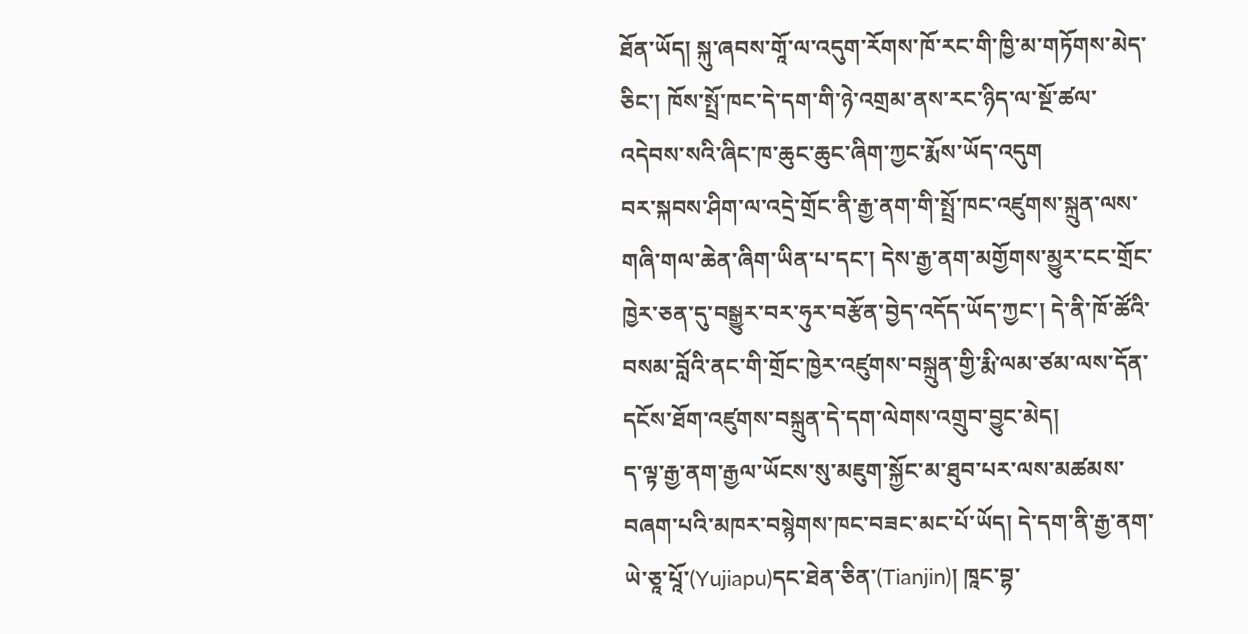ཐོན་ཡོད། སྐུ་ཞབས་གཱོ་ལ་འདུག་རོགས་ཁོ་རང་གི་ཁྱི་མ་གཏོགས་མེད་ཅིང་། ཁོས་སྤྲོ་ཁང་དེ་དག་གི་ཉེ་འགྲམ་ནས་རང་ཉིད་ལ་སྔོ་ཚལ་འདེབས་སའི་ཞིང་ཁ་ཆུང་ཆུང་ཞིག་ཀྱང་རྨོས་ཡོད་འདུག
བར་སྐབས་ཤིག་ལ་འདྲེ་གྲོང་ནི་རྒྱ་ནག་གི་སྤྲོ་ཁང་འཛུགས་སྐྲུན་ལས་གཞི་གལ་ཆེན་ཞིག་ཡིན་པ་དང་། དེས་རྒྱ་ནག་མགྱོགས་མྱུར་ངང་གྲོང་ཁྱེར་ཅན་དུ་བསྒྱུར་བར་ཧུར་བརྩོན་བྱེད་འདོད་ཡོད་ཀྱང་། དེ་ནི་ཁོ་ཚོའི་བསམ་བློའི་ནང་གི་གྲོང་ཁྱེར་འཛུགས་བསྐྲུན་གྱི་རྨི་ལམ་ཙམ་ལས་དོན་དངོས་ཐོག་འཛུགས་བསྐྲུན་དེ་དག་ལེགས་འགྲུབ་བྱུང་མེད།
ད་ལྟ་རྒྱ་ནག་རྒྱལ་ཡོངས་སུ་མཇུག་སྐྱོང་མ་ཐུབ་པར་ལས་མཚམས་བཞག་པའི་མཁར་བསྙེགས་ཁང་བཟང་མང་པོ་ཡོད། དེ་དག་ནི་རྒྱ་ནག་ཡེ་ཅཱ་པཱོ་(Yujiapu)དང་ཐེན་ཅིན་(Tianjin)། ཁཱང་བྷ་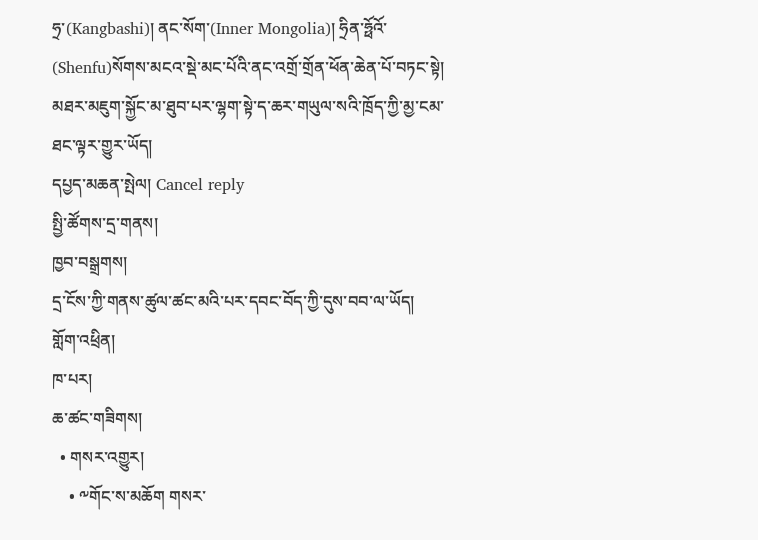ཧྲ་(Kangbashi)། ནང་སོག་(Inner Mongolia)། ཧྲིན་ཧྥོའོ་ (Shenfu)སོགས་མངའ་སྡེ་མང་པོའི་ནང་འགྲོ་གྲོན་ཕོན་ཆེན་པོ་བཏང་སྟེ། མཐར་མཇུག་སྐྱོང་མ་ཐུབ་པར་ལྷག་སྟེ་ད་ཆར་གཡུལ་སའི་ཁྲོད་ཀྱི་མྱ་ངམ་ཐང་ལྟར་གྱུར་ཡོད།
དཔྱད་མཆན་སྤེལ། Cancel reply
སྤྱི་ཚོགས་དྲ་གནས།
ཁྱབ་བསྒྲགས།
དྲ་ངོས་ཀྱི་གནས་ཚུལ་ཚང་མའི་པར་དབང་བོད་ཀྱི་དུས་བབ་ལ་ཡོད།
གློག་འཕྲིན།
ཁ་པར།
ཆ་ཚང་གཟིགས།
  • གསར་འགྱུར།
    • ༸གོང་ས་མཆོག གསར་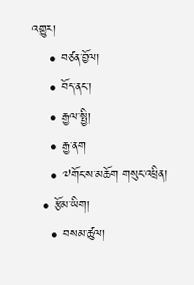འགྱུར།
    • བཙན་བྱོལ།
    • བོད་ནང་།
    • རྒྱལ་སྤྱི།
    • རྒྱ་ནག
    • ༧གོང་ས་མཆོག གསུང་འཕྲིན།
  • རྩོམ་ཡིག།
    • བསམ་ཚུལ།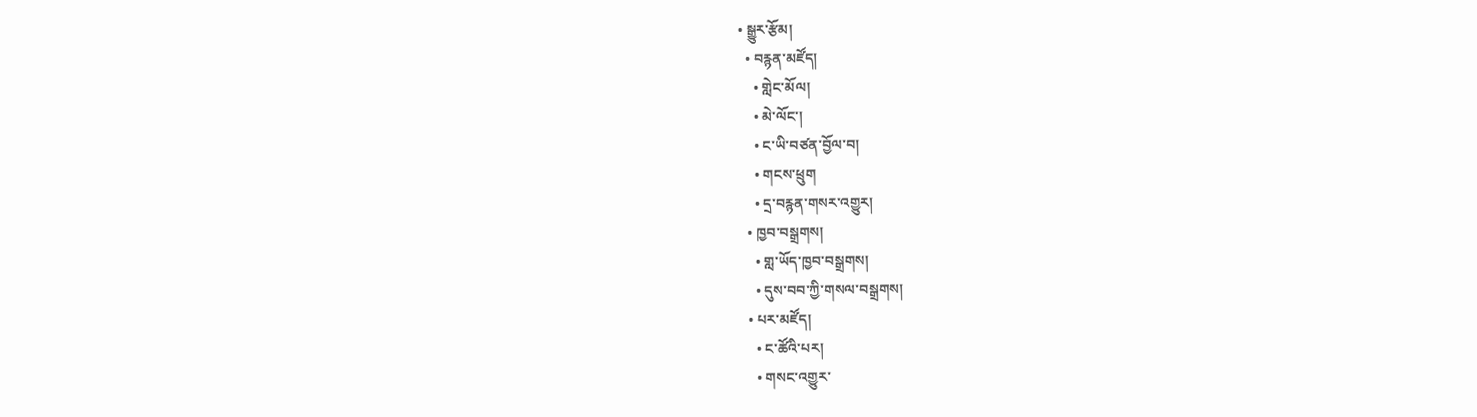• སྒྱུར་རྩོམ།
  • བརྙན་མཛོད།
    • གླེང་མོལ།
    • མེ་ལོང་།
    • ང་ཡི་བཙན་བྱོལ་བ།
    • གངས་ཕྲུག
    • དྲ་བརྙན་གསར་འགྱུར།
  • ཁྱབ་བསྒྲགས།
    • གླ་ཡོད་ཁྱབ་བསྒྲགས།
    • དུས་བབ་ཀྱི་གསལ་བསྒྲགས།
  • པར་མཛོད།
    • ང་ཚོའི་པར།
    • གསང་འགྱུར་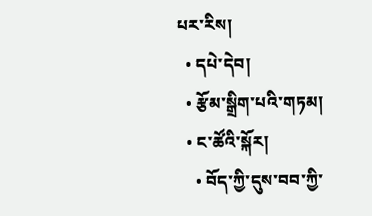པར་རིས།
  • དཔེ་དེབ།
  • རྩོམ་སྒྲིག་པའི་གཏམ།
  • ང་ཚོའི་སྐོར།
    • བོད་ཀྱི་དུས་བབ་ཀྱི་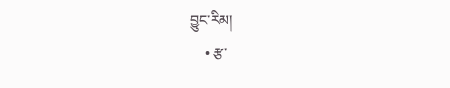བྱུང་རིམ།
    • རྩ་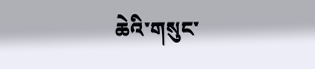ཆེའི་གསུང་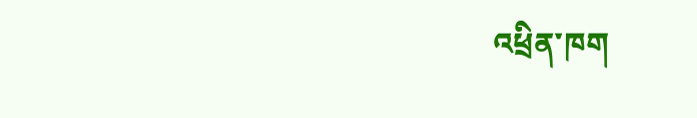འཕྲིན་ཁག